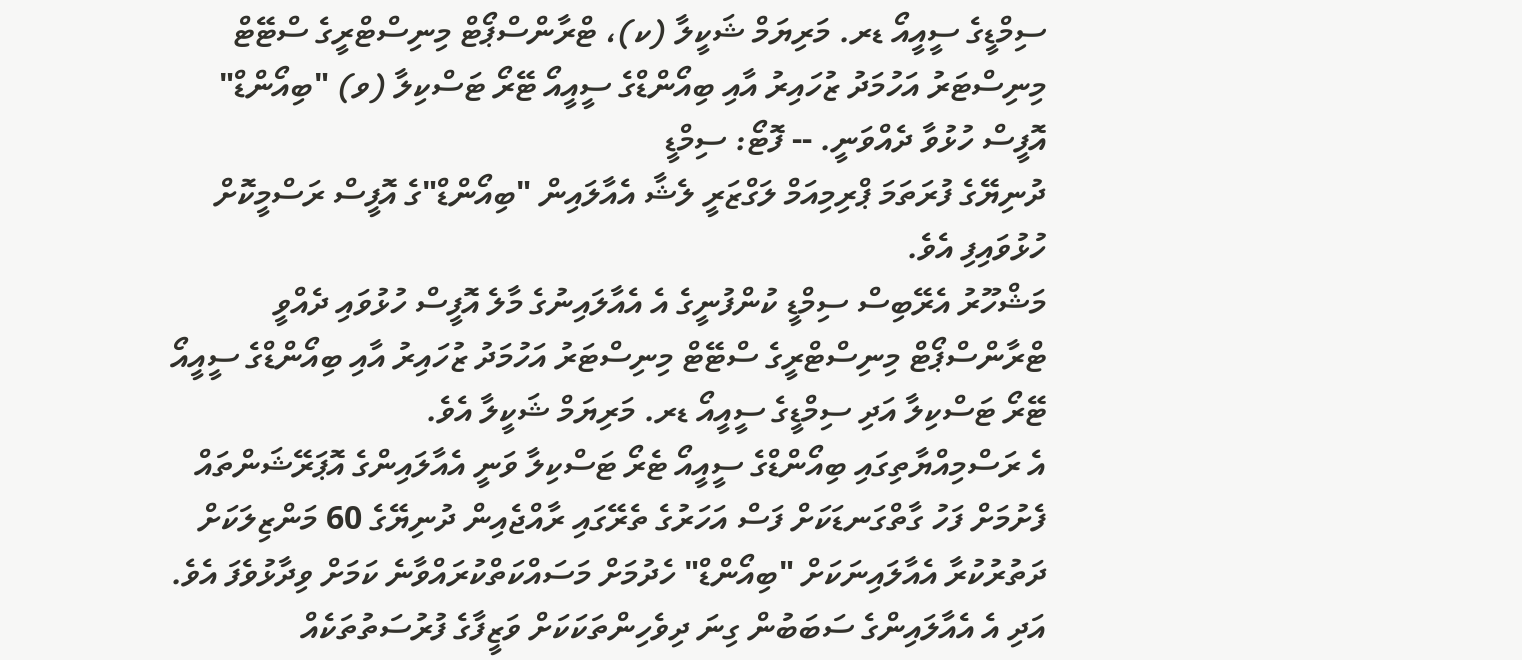ސިމްޑީގެ ސީއީއޯ ޑރ. މަރިޔަމް ޝަކީލާ (ކ)، ޓްރާންސްޕޯޓް މިނިސްޓްރީގެ ސްޓޭޓް މިނިސްޓަރު އަހުމަދު ޒުހައިރު އާއި ބިއޯންޑްގެ ސީއީއޯ ޓޭރޯ ޓަސްކިލާ (ވ) "ބިއޯންޑް" އޮފީސް ހުޅުވާ ދެއްވަނީ. -- ފޮޓޯ: ސިމްޑީ
ދުނިޔޭގެ ފުރަތަމަ ޕްރިމިއަމް ލަގްޒަރީ ލެޝާ އެއާލައިން "ބިއޯންޑް"ގެ އޮފީސް ރަސްމީކޮށް ހުޅުވައިފި އެވެ.
މަޝްހޫރު އެރޭބިސް ސިމްޑީ ކުންފުނީގެ އެ އެއާލައިނުގެ މާލެ އޮފީސް ހުޅުވައި ދެއްވީ ޓްރާންސްޕޯޓް މިނިސްޓްރީގެ ސްޓޭޓް މިނިސްޓަރު އަހުމަދު ޒުހައިރު އާއި ބިއޯންޑްގެ ސީއީއޯ ޓޭރޯ ޓަސްކިލާ އަދި ސިމްޑީގެ ސީއީއޯ ޑރ. މަރިޔަމް ޝަކީލާ އެވެ.
އެ ރަސްމިއްޔާތިގައި ބިއޯންޑްގެ ސީއީއޯ ޓެރޯ ޓަސްކިލާ ވަނީ އެއާލައިންގެ އޮޕަރޭޝަންތައް ފެށުމަށް ފަހު ގާތްގަނޑަކަށް ފަސް އަހަރުގެ ތެރޭގައި ރާއްޖެއިން ދުނިޔޭގެ 60 މަންޒިލަކަށް ދަތުރުކުރާ އެއާލައިނަކަށް "ބިއޯންޑް" ހެދުމަށް މަސައްކަތްކުރައްވާނެ ކަމަށް ވިދާޅުވެފަ އެވެ. އަދި އެ އެއާލައިންގެ ސަބަބުން ގިނަ ދިވެހިންތަކަކަށް ވަޒީފާގެ ފުރުސަތުތަކެއް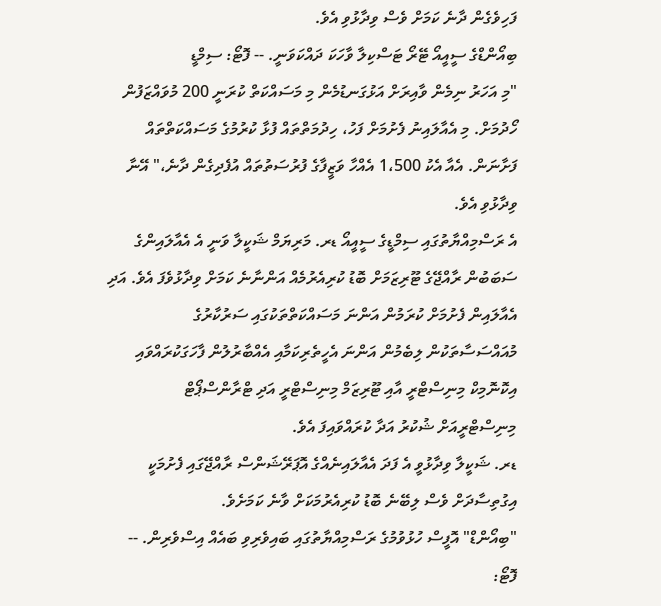ފަހިވެގެން ދާނެ ކަމަށް ވެސް ވިދާޅުވި އެވެ.
ބިއޯންޑްގެ ސީއީއޯ ޓޭރޯ ޓަސްކިލާ ވާހަކަ ދައްކަވަނީ. -- ފޮޓޯ: ސިމްޑީ
"މި އަހަރު ނިމެން ވާއިރަށް އަޅުގަނޑުމެން މި މަސައްކަތް ކުރަނީ 200 މުވައްޒަފުން ހޯދުމަށް. މި އެއާލައިނު ފެށުމަށް ފަހު، ހިދުމަތްތައް ފުޅާ ކުރުމުގެ މަސައްކަތްތައް ފަށާނަން. އެއާ އެކު 1،500 އެއްހާ ވަޒީފާގެ ފުރުސަތުތައް އުފެދިގެން ދާނެ،" އޭނާ ވިދާޅުވި އެވެ.
އެ ރަސްމިއްޔާތުގައި ސިމްޑީގެ ސީއީއޯ ޑރ. މަރިޔަމް ޝަކީލާ ވަނީ އެ އެއާލައިންގެ ސަބަބުން ރާއްޖޭގެ ޓޫރިޒަމަށް ބޮޑު ކުރިއެރުމެއް އަންނާނެ ކަމަށް ވިދާޅުވެފަ އެވެ. އަދި އެއާލައިން ފެށުމަށް ކުރަމުން އަންނަ މަސައްކަތްތަކުގައި ސަރުކާރުގެ މުއައްސަސާތަކުން ލިބެމުން އަންނަ އެހީތެރިކަމާއި އެއްބާރުލުން ފާހަގަކުރައްވައި އިކޮނޮމިކް މިނިސްޓްރީ އާއި ޓޫރިޒަމް މިނިސްޓްރީ އަދި ޓްރާންސްޕޯޓް މިނިސްޓްރީއަށް ޝުކުރު އަދާ ކުރައްވައިފަ އެވެ.
ޑރ. ޝަކީލާ ވިދާޅުވީ އެ ފަދަ އެއާލައިނެއްގެ އޮޕަރޭޝަންސް ރާއްޖޭގައި ފެށުމަކީ އިގުތިސާދަށް ވެސް ލިބޭނެ ބޮޑު ކުރިއެރުމަކަށް ވާނެ ކަމަށެވެ.
"ބިއޯންޑް" އޮފީސް ހުޅުވުމުގެ ރަސްމިއްޔާތުގައި ބައިވެރިވި ބައެއް އިސްވެރިން. -- ފޮޓޯ: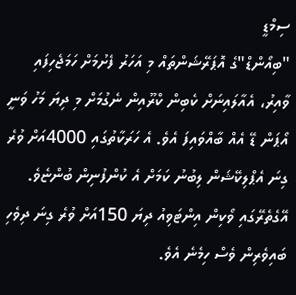ސިމްޑީ
"ބިއޯންޑް"ގެ އޮޕަރޭޝަންތައް މި އަހަރު ފެށުމަށް ހަމަޖެހިފައި ވާއިރު، އެއާލައިނަށް ކެބިން ކްރޫއިން ނެގުމަށް މި ދިޔަ މަހު ވަނީ އޯޕަން ޑޭ އެއް ބާއްވައިފަ އެވެ. އެ ހަރަކާތުގައި 4000އަށް ވުރެ ގިނަ އެޕްލިކޭޝަން ލިބުނު ކަމަށް އެ ކުންފުނިން ބުންޏެވެ. އޭގެތެރޭގައި ވޯކިން އިންޓަވިއު ދިޔަ 150އަށް ވުރެ ގިނަ ދިވެހި ބައިވެރިން ވެސް ހިމެނެ އެވެ.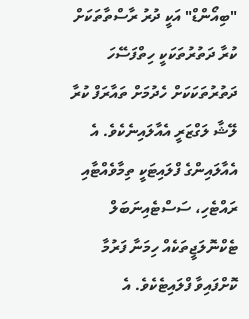"ބިއޯންޑް" އަކީ ދުރު ރާސްތާތަކަށް ކުރާ ދަތުރުތަކަކީ ހިތްފަސޭހަ ދަތުރުތަކަކަށް ހެދުމަށް ތައާރަފް ކުރާ ލޭޝާ ލަގްޒަރީ އެއާލައިނެކެވެ. އެ އެއާލައިންގެ ފްލައިޓަކީ ތިމާވެއްޓާއި ރައްޓެހި، ސަސްޓެއިނަބަލް ޓެކްނޮލަޖީތަކެއް ހިމަނާ ފަރުމާ ކޮށްފައިވާ ފްލައިޓެކެވެ. އެ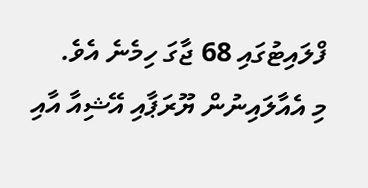ފްލައިޓުގައި 68 ޖާގަ ހިމެނެ އެވެ.
މި އެއާލައިނުން ޔޫރަޕާއި އޭޝިއާ އާއި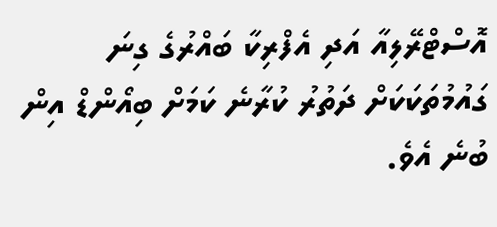އޮސްޓްރޭލިއާ އަދި އެފްރިކާ ބައްރުގެ ގިނަ ގައުމުތަކަކަށް ދަތުރު ކުރާނެ ކަމަށް ބިއޯންޑް އިން ބުނެ އެވެ.